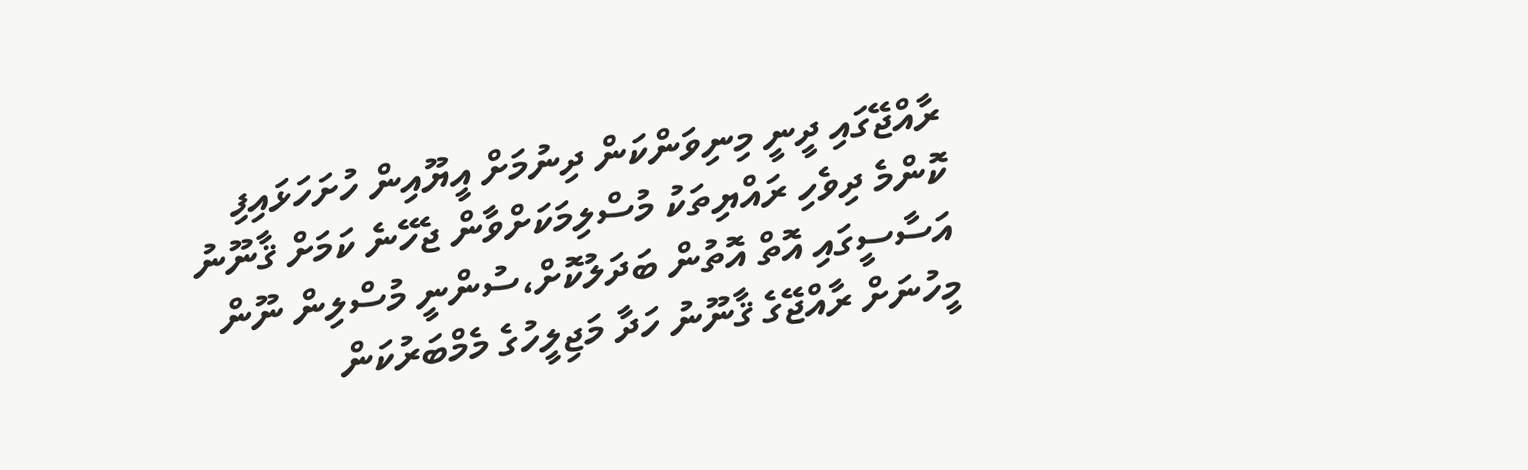ރާއްޖޭގައި ދީނީ މިނިވަންކަން ދިނުމަށް އީޔޫއިން ހުށަހަޅައިފި
ކޮންމެ ދިވެހި ރައްޔިތަކު މުސްލިމަކަށްވާން ޖެހޭނެ ކަމަށް ޤާނޫނު އަސާސީގައި އޮތް އޮތުން ބަދަލުކޮށް،ސުންނީ މުސްލިން ނޫން މީހުނަށް ރާއްޖޭގެ ޤާނޫނު ހަދާ މަޖިލީހުގެ މެމްބަރުކަން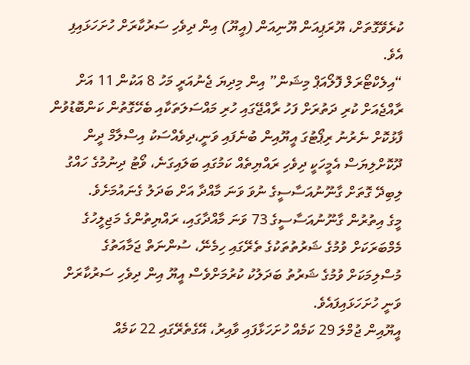ކުރެވޭގޮތަށް، ޔޫރަޕިއަން ޔޫނިއަން (އީޔޫ) އިން ދިވެހި ސަރުކާރަށް ހުށަހަޅައިފި އެވެ.
“އިލެކްޓޯރަލް ފޮލޯއަޕް މިޝަން” އިން މިދިޔަ ޖެނުއަރީ މަހު 8 އަކުން 11 އަށް ރާއްޖެއަށް ކުރި ދަތުރަށް ފަހު ރާއްޖޭގައި ހުރި މައްސަލަތަކާއި ބެހޭގޮތުން ކަންބޮޑުވުން ފާޅުކޮށް ނެރުނު ރިޕޯޓުގަ އީޔޫއިން ބުނެފައި ވަނީ،ދިވެއްސަކު އިސްލާމް ދީން ދޫކޮށްލިޔަސް އެމީހަކީ ދިވެހި ރައްޔިތެއް ކަމުގައި ބަލައިގަނެ، ވޯޓު ދިނުމުގެ ހައްގު ލިބިދޭ ގޮތަށް ގާނޫނުއަސާސީގެ ނުވަ ވަނަ މާއްދާ އަށް ބަދަލު ގެނައުމަށެވެ.
މީގެ އިތުރުން ގާނޫނުއަސާސީގެ 73 ވަނަ މާއްދާގައި، ރައްޔިތުންގެ މަޖިލީހުގެ މެމްބަރަކަށް ވުމުގެ ޝަރުތުތަކުގެ ތެރޭގައި ހިމެނޭ، ސުންނަތް ޖަމާއަތުގެ މުސްލިމަކަށް ވުމުގެ ޝަރުތު ބަދަލުކު ކުރުމަށްވެސް އީޔޫ އިން ދިވެހި ސަރުކާރަށް ވަނީ ހުށަހަޅައިފައެވެ.
އީޔޫއިން ޖުމްލަ 29 ކަމެއް ހުށަހަޅާފައި ވާއިރު، އޭގެތެރޭގައި 22 ކަމެއް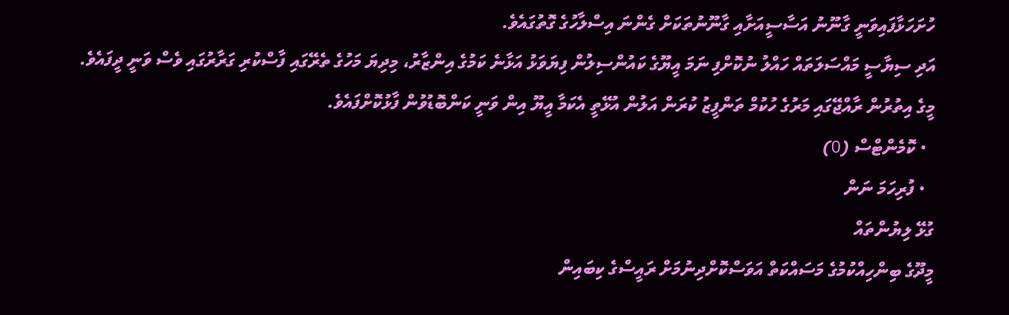ހުށަހަޅާފައިވަނީ ގާނޫނު އަސާސީއަށާއި ގާނޫނުތަކަށް ގެންނަ އިސްލާހުގެ ގޮތުގައެވެ.
އަދި ސިޔާސީ މައްސަލަތައް ހައްލު ނުކޮށްފި ނަމަ އީޔޫގެ ކައުންސިލުން ފިޔަވަޅު އަޅާނެ ކަމުގެ އިންޒާރު، މިދިޔަ މަހުގެ ތެރޭގައި ފާސްކުރި ގަރާރުގައި ވެސް ވަނީ ދީފައެވެ.
މީގެ އިތުރުން ރާއްޖޭގައި މަރުގެ ހުކުމް ތަންފީޒު ކުރަން އަލުން އުޅޭތީ އެކަމާ އީޔޫ އިން ވަނީ ކަންބޮޑުވުން ފާޅުކޮށްފައެވެ.
  • ކޮމެންޓްސް (0)
  • ފުރިހަމަ ނަން
ގުޅޭ ލިޔުންތައް
މީދޫގެ ބިންހިއްކުމުގެ މަސައްކަތް އަވަސްކޮށްދިނުމަށް ރައީސްގެ ކިބައިން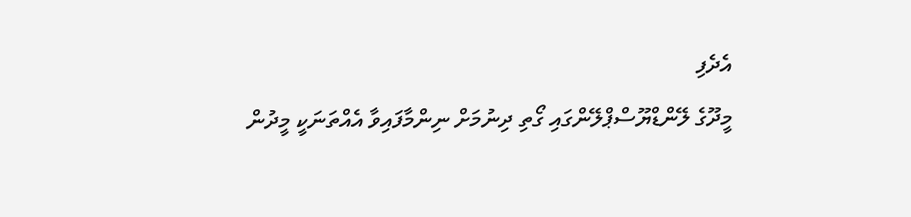އެދެފި
މީދޫގެ ލޭންޑްޔޫސްޕްލޭންގައި ގޯތި ދިނުމަށް ނިންމާފައިވާ އެއްތަނަކީ މީދުން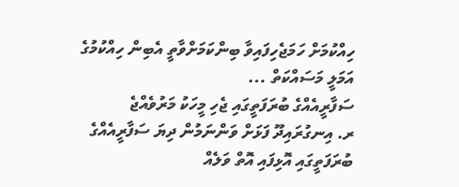ހިއްކުމަށް ހަމަޖެހިފައިވާ ބިންކަމަށްވާތީ އެބިން ހިއްކުމުގެ އަމަލީ މަސައްކަތް ...
ސަފާރީއެއްގެ ބުރަފަތީގައި ޖެހި މީހަކު މަރުވެއްޖެ
ރ. އިނގުރައިދޫ ފަޅަށް ވަންނަމުން ދިޔަ ސަފާރީއެއްގެ ބުރަފަތީގައި އޮޅިފައި އޮތް ވަލެއް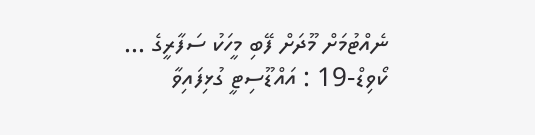ނެއްޓުމަށް މޫދަށް ފޭބި މީހަކު ސަފާރީގެ ...
ކޯވިޑް-19 : އައްޑޫސިޓީ ގުޅިފައިވާ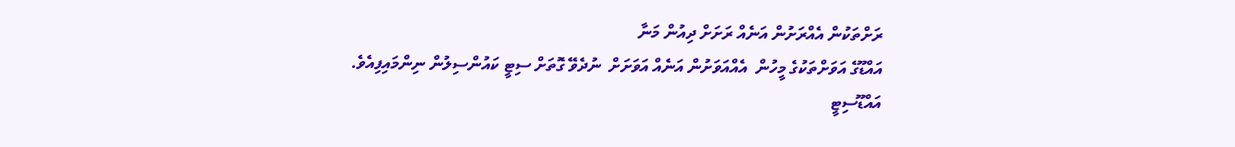ރަށްތަކުން އެއްރަށުން އަނެއް ރަށަށް ދިއުން މަނާ
އައްޑޫގެ އަވަށްތަކުގެ މީހުން  އެއްއަވަށުން އަނެއް އަވަށަށް  ނުދެވޭ ގޮތަށް ސިޓީ ކައުންސިލުން ނިންމައިފިއެވެ. އައްޑޫސިޓީ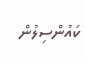ކައުންސިލުން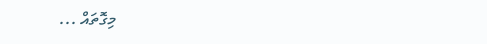މިގޮތައް ...